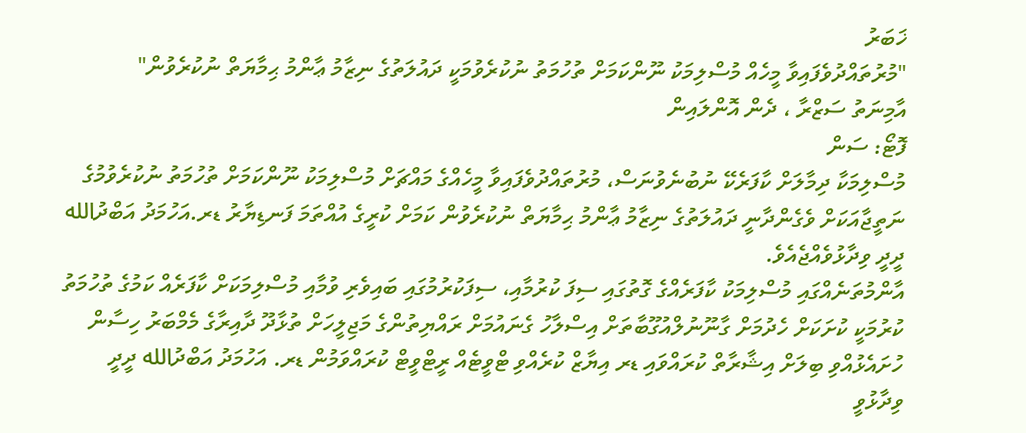ޚަބަރު
"މުރުތައްދުވެފައިވާ މީހެއް މުސްލިމަކު ނޫންކަމަށް ތުހުމަތު ނުކުރެވުމަކީ ދައުލަތުގެ ނިޒާމު ޢާންމު ޙިމާޔަތް ނުކުރެވުން"
އާމިނަތު ސަޒްރާ ، ދެން އޮންލައިން
ފޮޓޯ: ސަން
މުސްލިމަކާ ދިމާލަށް ކާފަރެކޭ ނުބުނެވުނަސް، މުރުތައްދުވެފައިވާ މީހެއްގެ މައްޗަށް މުސްލިމަކު ނޫންކަމަށް ތުހުމަތު ނުކުރެވުމުގެ ނަތީޖާއަކަށް ވެގެންދާނީ ދައުލަތުގެ ނިޒާމު ޢާންމު ޙިމާޔަތް ނުކުރެވުން ކަމަށް ކުރީގެ އުއްތަމަ ފަނޑިޔާރު ޑރ.އަހުމަދު އަބްދުالله ދީދީ ވިދާޅުވެއްޖެއެވެ.
އާންމުތަނެއްގައި މުސްލިމަކު ކާފަރެއްގެ ގޮތުގައި ސިފަ ކުރުމާއި، ސިފަކުރުމުގައި ބައިވެރި ވުމާއި މުސްލިމަކަށް ކާފަރެއް ކަމުގެ ތުހުމަތު ކުރުމަކީ ކުށަކަށް ހެދުމަށް ގާނޫނުލްއުގޫބާތަށް އިސްލާހު ގެނައުމަށް ރައްޔިތުންގެ މަޖިލީހަށް ތުޅާދޫ ދާއިރާގެ މެމްބަރު ހިސާން ހުށައެޅުއްވި ބިލަށް އިޝާރާތް ކުރައްވައި ޑރ އިޔާޒް ކުރެއްވި ޓްވީޓެއް ރީޓްވީޓް ކުރައްވަމުން ޑރ. އަހުމަދު އަބްދުالله ދީދީ ވިދާޅުވީ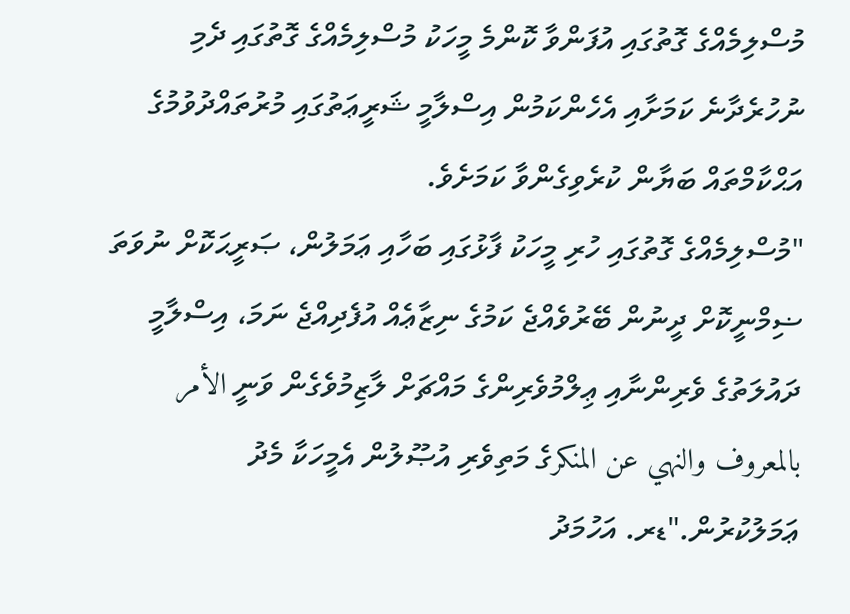މުސްލިމެއްގެ ގޮތުގައި އުފަންވާ ކޮންމެ މީހަކު މުސްލިމެއްގެ ގޮތުގައި ދެމި ނުހުރެދާނެ ކަމަށާއި އެހެންކަމުން އިސްލާމީ ޝަރީޢަތުގައި މުރުތައްދުވުމުގެ އަޙްކާމްތައް ބަޔާން ކުރެވިގެންވާ ކަމަށެވެ.
"މުސްލިމެއްގެ ގޮތުގައި ހުރި މީހަކު ފާޅުގައި ބަހާއި ޢަމަލުން، ޞަރީޙަކޮށް ނުވަތަ ޟިމްނީކޮށް ދީނުން ބޭރުވެއްޖެ ކަމުގެ ނިޒާޢެއް އުފެދިއްޖެ ނަމަ، އިސްލާމީ ދައުލަތުގެ ވެރިންނާއި ޢިލްމުވެރިންގެ މައްޗަށް ލާޒިމުވެގެން ވަނީ الأمر بالمعروف والنهي عن المنكرގެ މަތިވެރި އުޞޫލުން އެމީހަކާ މެދު ޢަމަލުކުރުން."ޑރ. އަހުމަދު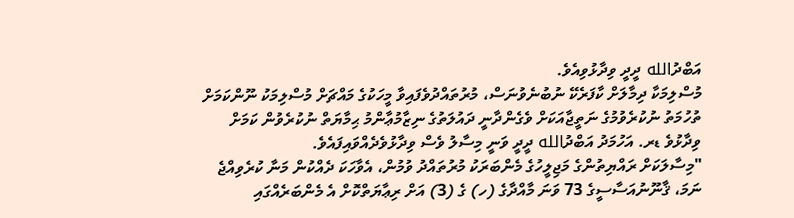އަބްދުالله ދީދީ ވިދާޅުވިއެވެ.
މުސްލިމަކާ ދިމާލަށް ކާފަރެކޭ ނުބުނެވުނަސް، މުރުތައްދުވެފައިވާ މީހަކުގެ މައްޗަށް މުސްލިމަކު ނޫންކަމަށް ތުހުމަތު ނުކުރެވުމުގެ ނަތީޖާއަކަށް ވެގެންދާނީ ދައުލަތުގެ ނިޒާމުޢާންމު ޙިމާޔަތް ނުކުރެވުން ކަމަށް ވިދާޅުވެ ޑރ. އަހުމަދު އަބްދުالله ދީދީ ވަނީ މިސާލު ވެސް ވިދާޅުވެދެއްވައިފައެވެ.
"މިސާލަކަށް ރައްޔިތުންގެ މަޖިލީހުގެ މެންބަރަކު މުރުތައްދު ވުމުން، އެވާހަކަ ދެއްކުން މަނާ ކުރެވިއްޖެ ނަމަ، ޤާނޫނުއަސާސީގެ 73 ވަނަ މާއްދާގެ (ހ) ގެ (3) އަށް ރިޢާޔަތްކޮށް އެ މެންބަރެއްގައި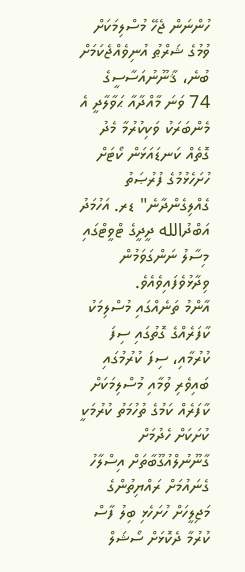ހުންނަން ޖެހޭ މުސްލިމަކަށް ވުމުގެ ޝަރްޠު އުނިވެއްޖެކަމަށް ބުނެ، ޤާނޫނުއަސާސީގެ 74 ވަނަ މާއްދާއާ ޙަވާލާދީ އެ މެންބަރަކު ވަކިކުރުމާ މެދު ގޮތެއް ކަނޑައަޅަން ކޯޓަށް ހުށަހެޅުމުގެ ފުރުޞަތު ގެއްލިގެންދާނެ" ޑރ. އަހުމަދު އަބްދުالله ދީދީގެ ޓްވީޓްގައި މިސާލު ނަންގަވަމުން ވިދާޅުވެފައިވެއެވެ.
އާންމު ތަނެއްގައި މުސްލިމަކު ކާފަރެއްގެ ގޮތުގައި ސިފަ ކުރުމާއި، ސިފަ ކުރުމުގައި ބައިވެރި ވުމާއި މުސްލިމަކަށް ކާފަރެއް ކަމުގެ ތުހުމަތު ކުރުމަކީ ކުށަކަށް ހެދުމަށް ގާނޫނުލްއުގޫބާތަށް އިސްލާހު ގެނައުމަށް ރައްޔިތުންގެ މަޖިލީހަށް ހުށަހެޅި ބިލު ފާސް ކުރުމާ ދެކޮޅަށް ސޯޝަލް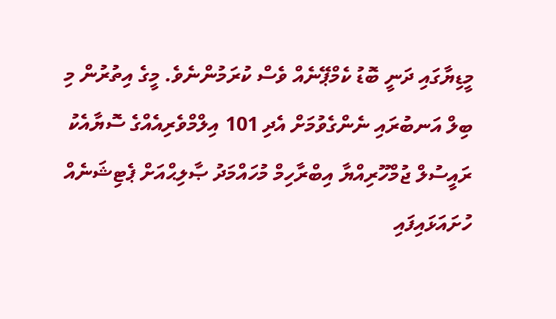މީޑިޔާގައި ދަނީ ބޮޑު ކެމްޕޭނެއް ވެސް ކުރަމުންނެވެ. މީގެ އިތުރުން މި ބިލް އަނބުރައި ނެންގެވުމަށް އެދި 101 އިލްމްވެރިއެއްގެ ސޮޔާއެކު ރައީސުލް ޖުމްހޫރިއްޔާ އިބްރާހިމް މުހައްމަދު ޞާލިޙްއަށް ޕެޓިޝަނެއް ހުށައަޅައިފައި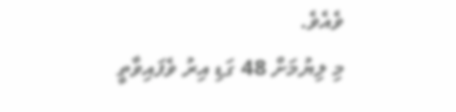ވެއެވެ.
މި ލިޔުމަށް 48 ގަޑި އިރު ވެފައިވާތީ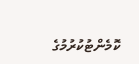ކޮމެންޓުކުރުމުގެ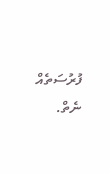ފުރުސަތެއް ނެތް.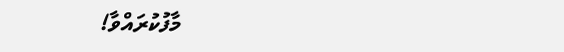މާފުކުރައްވާ!